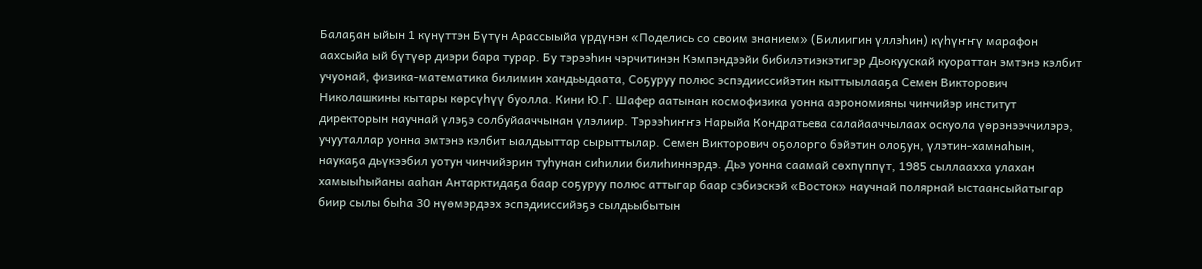Балаҕан ыйын 1 күнүттэн Бүтүн Арассыыйа үрдүнэн «Поделись со своим знанием» (Билиигин үллэһин) күһүҥҥү марафон аахсыйа ый бүтүөр диэри бара турар. Бу тэрээһин чэрчитинэн Кэмпэндээйи бибилэтиэкэтигэр Дьокуускай куораттан эмтэнэ кэлбит учуонай, физика-математика билимин хандьыдаата, Соҕуруу полюс эспэдииссийэтин кыттыылааҕа Семен Викторович Николашкины кытары көрсүһүү буолла. Кини Ю.Г. Шафер аатынан космофизика уонна аэрономияны чинчийэр институт директорын научнай үлэҕэ солбуйааччынан үлэлиир. Тэрээһиҥҥэ Нарыйа Кондратьева салайааччылаах оскуола үөрэнээччилэрэ, учууталлар уонна эмтэнэ кэлбит ыалдьыттар сырыттылар. Семен Викторович оҕолорго бэйэтин олоҕун, үлэтин-хамнаһын, наукаҕа дьүкээбил уотун чинчийэрин туһунан сиһилии билиһиннэрдэ. Дьэ уонна саамай сөхпүппүт, 1985 сыллаахха улахан хамыыһыйаны ааһан Антарктидаҕа баар соҕуруу полюс аттыгар баар сэбиэскэй «Восток» научнай полярнай ыстаансыйатыгар биир сылы быһа 30 нүөмэрдээх эспэдииссийэҕэ сылдьыбытын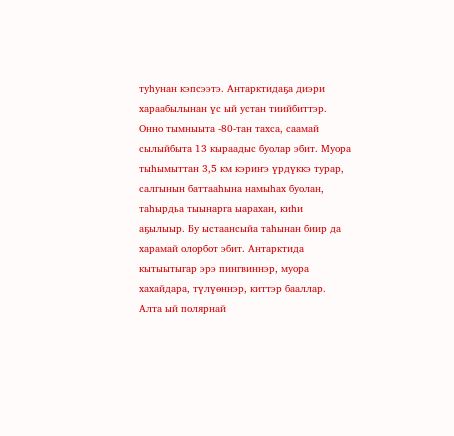туһунан кэпсээтэ. Антарктидаҕа диэри хараабылынан үс ый устан тиийбиттэр. Онно тымныыта -80-тан тахса, саамай сылыйбыта 13 кыраадыс буолар эбит. Муора тыһымыттан 3,5 км кэриҥэ үрдүккэ турар, салгынын баттааһына намыһах буолан, таһырдьа тыынарга ыарахан, киһи аҕылыыр. Бу ыстаансыйа таһынан биир да харамай олорбот эбит. Антарктида кытыытыгар эрэ пингвиннэр, муора хахайдара, түлүөннэр, киттэр бааллар. Алта ый полярнай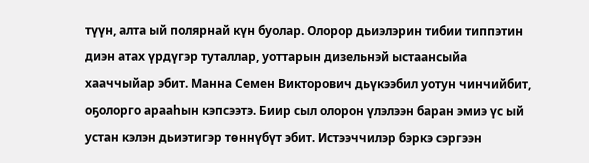түүн, алта ый полярнай күн буолар. Олорор дьиэлэрин тибии типпэтин диэн атах үрдүгэр туталлар, уоттарын дизельнэй ыстаансыйа хааччыйар эбит. Манна Семен Викторович дьүкээбил уотун чинчийбит, оҕолорго арааһын кэпсээтэ. Биир сыл олорон үлэлээн баран эмиэ үс ый устан кэлэн дьиэтигэр төннүбүт эбит. Истээччилэр бэркэ сэргээн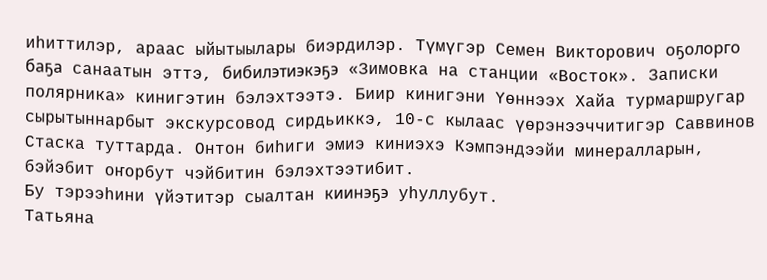иһиттилэр, араас ыйытыылары биэрдилэр. Түмүгэр Семен Викторович оҕолорго баҕа санаатын эттэ, бибилэтиэкэҕэ «Зимовка на станции «Восток». Записки полярника» кинигэтин бэлэхтээтэ. Биир кинигэни Үөннээх Хайа турмаршругар сырытыннарбыт экскурсовод сирдьиккэ, 10-с кылаас үөрэнээччитигэр Саввинов Стаска туттарда. Онтон биһиги эмиэ киниэхэ Кэмпэндээйи минералларын, бэйэбит оҥорбут чэйбитин бэлэхтээтибит.
Бу тэрээһини үйэтитэр сыалтан киинэҕэ уһуллубут.
Татьяна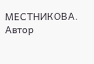МЕСТНИКОВА.
Автор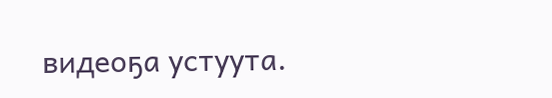видеоҕа устуута.